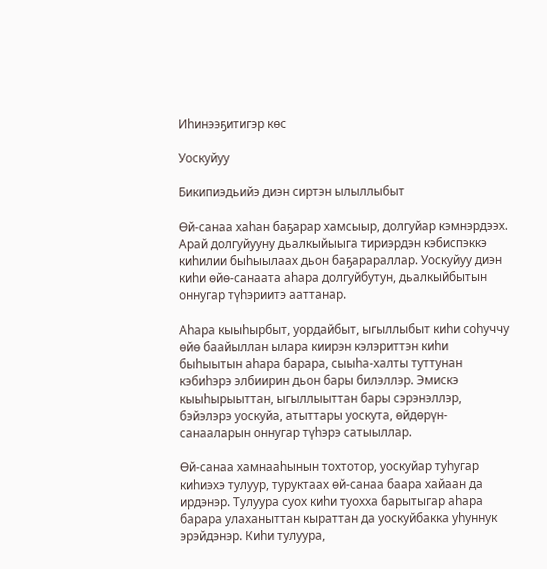Иһинээҕитигэр көс

Уоскуйуу

Бикипиэдьийэ диэн сиртэн ылыллыбыт

Өй-санаа хаһан баҕарар хамсыыр, долгуйар кэмнэрдээх. Арай долгуйууну дьалкыйыыга тириэрдэн кэбиспэккэ киһилии быһыылаах дьон баҕарараллар. Уоскуйуу диэн киһи өйө-санаата аһара долгуйбутун, дьалкыйбытын оннугар түһэриитэ ааттанар.

Аһара кыыһырбыт, уордайбыт, ыгыллыбыт киһи соһуччу өйө баайыллан ылара киирэн кэлэриттэн киһи быһыытын аһара барара, сыыһа-халты туттунан кэбиһэрэ элбиирин дьон бары билэллэр. Эмискэ кыыһырыыттан, ыгыллыыттан бары сэрэнэллэр, бэйэлэрэ уоскуйа, атыттары уоскута, өйдөрүн-санааларын оннугар түһэрэ сатыыллар.

Өй-санаа хамнааһынын тохтотор, уоскуйар туһугар киһиэхэ тулуур, туруктаах өй-санаа баара хайаан да ирдэнэр. Тулуура суох киһи туохха барытыгар аһара барара улаханыттан кыраттан да уоскуйбакка уһуннук эрэйдэнэр. Киһи тулуура,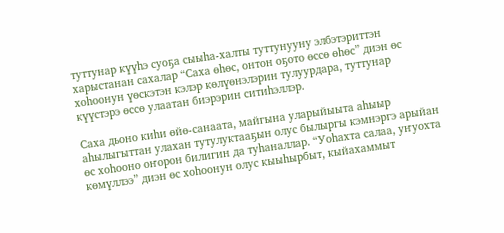туттунар күүһэ суоҕа сыыһа-халты туттунууну элбэтэриттэн харыстанан сахалар “Саха өһөс, онтон оҕото өссө өһөс” диэн өс хоһоонун үөскэтэн кэлэр көлүөнэлэрин тулуурдара, туттунар күүстэрэ өссө улаатан биэрэрин ситиһэллэр.

Саха дьоно киһи өйө-санаата, майгына уларыйыыта аһыыр аһылыгыттан улахан тутулуктааҕын олус былыргы кэмнэргэ арыйан өс хоһооно оҥорон билигин да туһаналлар. “Уоһахта салаа, уҥуохта көмүллээ” диэн өс хоһоонун олус кыыһырбыт, кыйахаммыт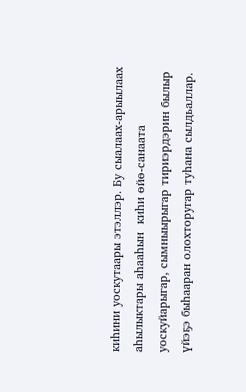киһини уоскутаары этэллэр. Бу сыалаах-арыылаах аһылыктары аһааһын  киһи өйө-санаата уоскуйарыгар, сымныырыгар тириэрдэрин былыр үйэҕэ быһааран олохторугар туһана сылдьаллар.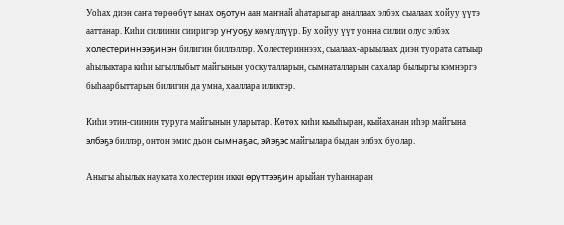Уоһах диэн саҥа төрөөбүт ынах оҕотун аан маҥнай аһатарыгар аналлаах элбэх сыалаах хойуу үүтэ ааттанар. Киһи силиини сииригэр уҥуоҕу көмүллүүр. Бу хойуу үүт уонна силии олус элбэх холестериннээҕинэн билигин биллэллэр. Холестериннээх, сыалаах-арыылаах диэн туората сатыыр аһылыктара киһи ыгыллыбыт майгынын уоскуталларын, сымнаталларын сахалар былыргы кэмнэргэ быһаарбыттарын билигин да умна, хааллара иликтэр.

Киһи этин-сиинин туруга майгынын уларытар. Көтөх киһи кыыһыран, кыйаханан иһэр майгына элбэҕэ биллэр, онтон эмис дьон сымнаҕас, эйэҕэс майгылара быдан элбэх буолар.

Аныгы аһылык науката холестерин икки өрүттээҕин арыйан туһаннаран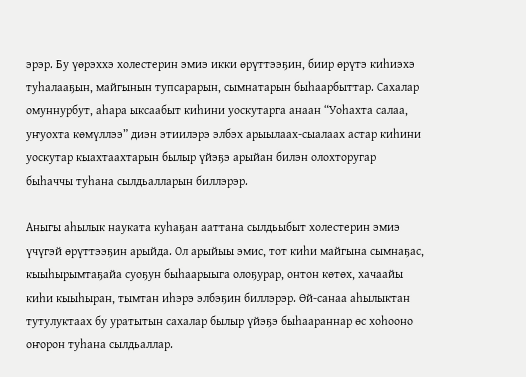эрэр. Бу үөрэххэ холестерин эмиэ икки өрүттээҕин, биир өрүтэ киһиэхэ туһалааҕын, майгынын тупсарарын, сымнатарын быһаарбыттар. Сахалар омуннурбут, аһара ыксаабыт киһини уоскутарга анаан “Уоһахта салаа, уҥуохта көмүллээ” диэн этиилэрэ элбэх арыылаах-сыалаах астар киһини уоскутар кыахтаахтарын былыр үйэҕэ арыйан билэн олохторугар быһаччы туһана сылдьалларын биллэрэр.

Аныгы аһылык науката куһаҕан ааттана сылдьыбыт холестерин эмиэ үчүгэй өрүттээҕин арыйда. Ол арыйыы эмис, тот киһи майгына сымнаҕас, кыыһырымтаҕайа суоҕун быһаарыыга олоҕурар, онтон көтөх, хачаайы киһи кыыһыран, тымтан иһэрэ элбэҕин биллэрэр. Өй-санаа аһылыктан тутулуктаах бу уратытын сахалар былыр үйэҕэ быһаараннар өс хоһооно оҥорон туһана сылдьаллар.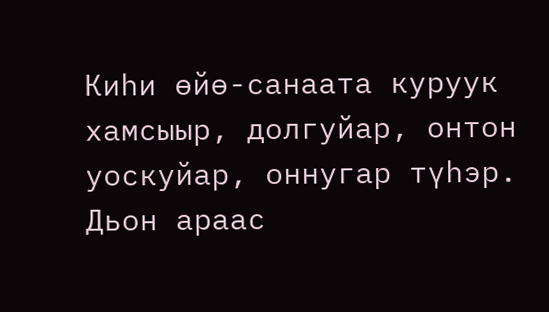Киһи өйө-санаата куруук хамсыыр, долгуйар, онтон уоскуйар, оннугар түһэр. Дьон араас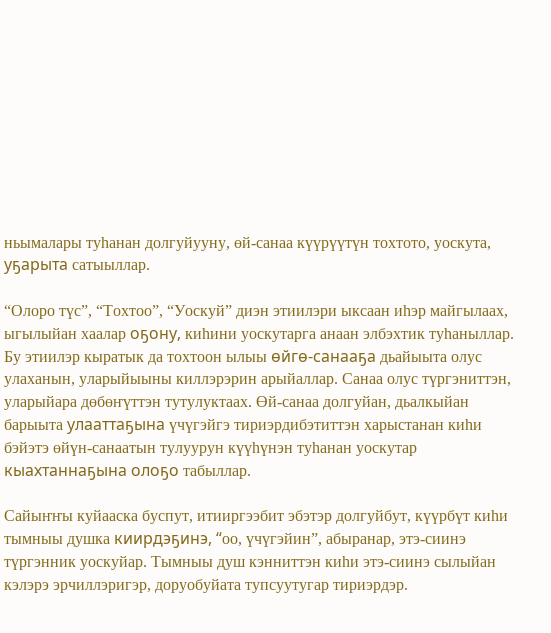ньымалары туһанан долгуйууну, өй-санаа күүрүүтүн тохтото, уоскута, уҕарыта сатыыллар.

“Олоро түс”, “Тохтоо”, “Уоскуй” диэн этиилэри ыксаан иһэр майгылаах, ыгылыйан хаалар оҕону, киһини уоскутарга анаан элбэхтик туһаныллар. Бу этиилэр кыратык да тохтоон ылыы өйгө-санааҕа дьайыыта олус улаханын, уларыйыыны киллэрэрин арыйаллар. Санаа олус түргэниттэн, уларыйара дөбөҥүттэн тутулуктаах. Өй-санаа долгуйан, дьалкыйан барыыта улааттаҕына үчүгэйгэ тириэрдибэтиттэн харыстанан киһи бэйэтэ өйүн-санаатын тулуурун күүһүнэн туһанан уоскутар кыахтаннаҕына олоҕо табыллар.

Сайыҥҥы куйааска буспут, итииргээбит эбэтэр долгуйбут, күүрбүт киһи тымныы душка киирдэҕинэ, “оо, үчүгэйин”, абыранар, этэ-сиинэ түргэнник уоскуйар. Тымныы душ кэнниттэн киһи этэ-сиинэ сылыйан кэлэрэ эрчиллэригэр, доруобуйата тупсуутугар тириэрдэр.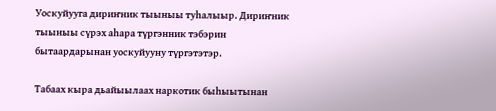Уоскуйууга дириҥник тыыныы туһалыыр. Дириҥник тыыныы сүрэх аһара түргэнник тэбэрин бытаардарынан уоскуйууну түргэтэтэр.

Табаах кыра дьайыылаах наркотик быһыытынан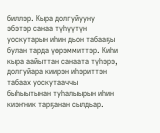биллэр. Кыра долгуйууну эбэтэр санаа түһүүтүн уоскутарын иһин дьон табааҕы булан тарда үөрэммиттэр. Киһи кыра аайыттан санаата түһэрэ, долгуйара киирэн иһэриттэн табаах уоскутааччы быһыытынан туһалыырын иһин киэҥник тарҕанан сылдьар.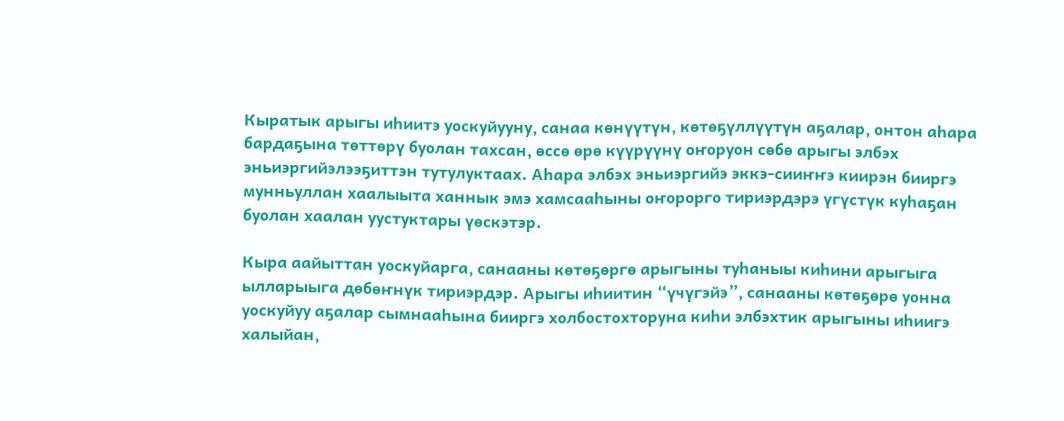Кыратык арыгы иһиитэ уоскуйууну, санаа көнүүтүн, көтөҕүллүүтүн аҕалар, онтон аһара бардаҕына төттөрү буолан тахсан, өссө өрө күүрүүнү оҥоруон сөбө арыгы элбэх эньиэргийэлээҕиттэн тутулуктаах. Аһара элбэх эньиэргийэ эккэ-сииҥҥэ киирэн бииргэ мунньуллан хаалыыта ханнык эмэ хамсааһыны оҥорорго тириэрдэрэ үгүстүк куһаҕан буолан хаалан уустуктары үөскэтэр.

Кыра аайыттан уоскуйарга, санааны көтөҕөргө арыгыны туһаныы киһини арыгыга ылларыыга дөбөҥнүк тириэрдэр. Арыгы иһиитин “үчүгэйэ”, санааны көтөҕөрө уонна уоскуйуу аҕалар сымнааһына бииргэ холбостохторуна киһи элбэхтик арыгыны иһиигэ халыйан,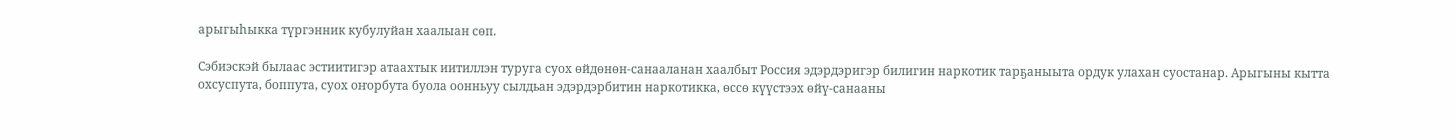арыгыһыкка түргэнник кубулуйан хаалыан сөп.

Сэбиэскэй былаас эстиитигэр атаахтык иитиллэн туруга суох өйдөнөн-санааланан хаалбыт Россия эдэрдэригэр билигин наркотик тарҕаныыта ордук улахан суостанар. Арыгыны кытта охсуспута, боппута, суох оҥорбута буола оонньуу сылдьан эдэрдэрбитин наркотикка, өссө күүстээх өйү-санааны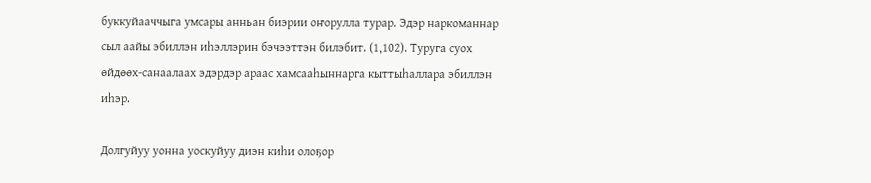буккуйааччыга умсары анньан биэрии оҥорулла турар. Эдэр наркоманнар сыл аайы эбиллэн иһэллэрин бэчээттэн билэбит. (1,102). Туруга суох өйдөөх-санаалаах эдэрдэр араас хамсааһыннарга кыттыһаллара эбиллэн иһэр.

Долгуйуу уонна уоскуйуу диэн киһи олоҕор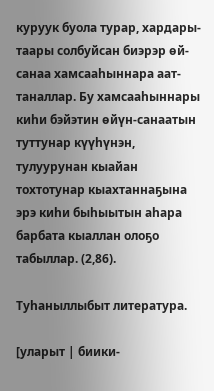куруук буола турар, хардары-таары солбуйсан биэрэр өй-санаа хамсааһыннара аат-таналлар. Бу хамсааһыннары киһи бэйэтин өйүн-санаатын туттунар күүһүнэн, тулуурунан кыайан тохтотунар кыахтаннаҕына эрэ киһи быһыытын аһара барбата кыаллан олоҕо табыллар. (2,86).

Туһаныллыбыт литература.

[уларыт | биики-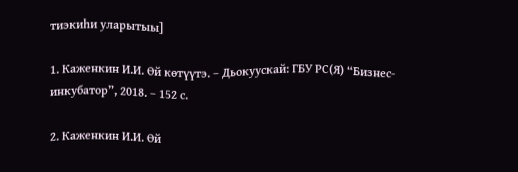тиэкиһи уларытыы]

1. Каженкин И.И. Өй көтүүтэ. – Дьокуускай: ГБУ РС(Я) “Бизнес-инкубатор”, 2018. – 152 с.

2. Каженкин И.И. Өй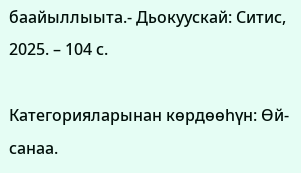баайыллыыта.- Дьокуускай: Ситис, 2025. – 104 с.

Категорияларынан көрдөөһүн: Өй-санаа.